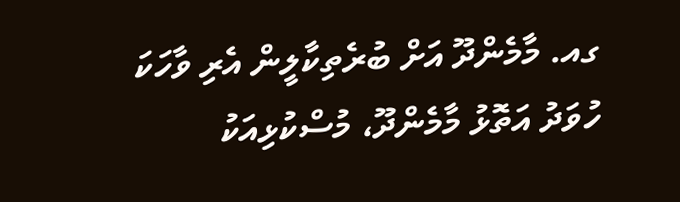ގއ. މާމެންދޫ އަށް ބުރެތިކާލީން އެރި ވާހަކަ
ހުވަދު އަތޮޅު މާމެންދޫ، މުސްކުޅިއަކު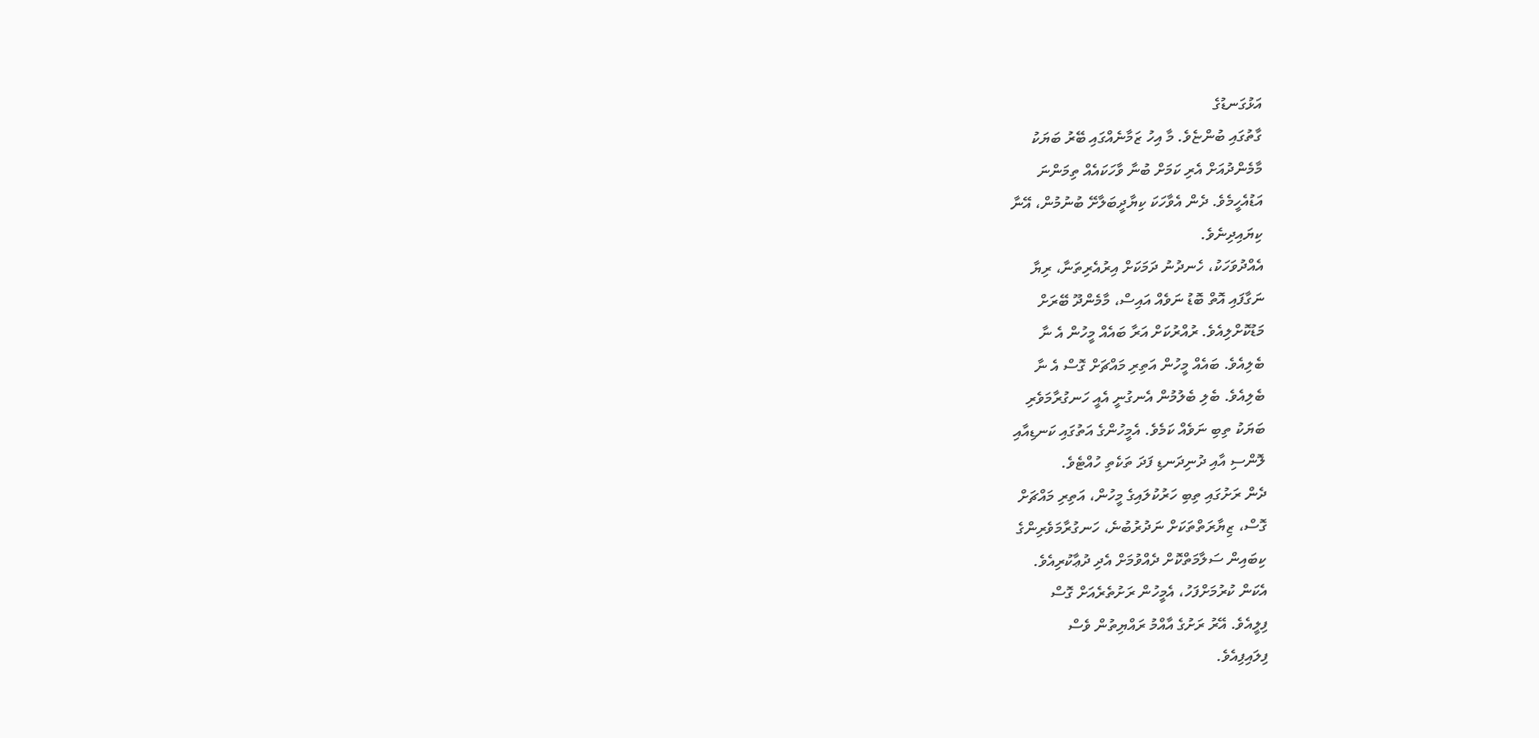އަޅުގަނޑުގެ
ގާތުގައި ބުންޏެވެ. މާ އިހު ޒަމާނެއްގައި ބޭރު ބަޔަކު
މާމެންދުއަށް އެރި ކަމަށް ބުނާ ވާހަކައެއް ތިމަންނަ
އަޑުއެހީމެވެ. ދެން އެވާހަކަ ކިޔާދީބަލާށޭ ބުނުމުން، އޭނާ
ކިޔައިދިނެވެ.
އެއްދުވަހަކު، ހެނދުނު ދަމަކަށް އިރުއެރިތަނާ، ރިޔާ
ނަގާފައި އޮތް ބޮޑު ނަވެއް އައިސް، މާމެންދޫ ބޭރަށް
މަޑުކޮށްލިއެވެ. ރުއްރުކަށް އަރާ ބައެއް މީހުން އެ ނާ
ބެލިއެވެ. ބައެއް މީހުން އަތިރި މައްޗަށް ގޮސް އެ ނާ
ބެލިއެވެ. ބެލި ބެލުމުން އެނގުނީ އެއީ ހަނގުރާމަވެރި
ބަޔަކު ތިބި ނަވެއް ކަމެވެ. އެމީހުންގެ އަތުގައި ކަނޑިއާއި
ލޮންސި އާއި ދުނިދަނޑި ފަދަ ތަކެތި ހުއްޓެވެ.
ދެން ރަށުގައި ތިބި ހަރުކުލައިގެ މީހުން، އަތިރި މައްޗަށް
ގޮސް، ޒިޔާރަތްތަކަށް ނަދުރުބުނެ، ހަނގުރާމަވެރިންގެ
ކިބައިން ސަލާމަތްކޮށް ދެއްވުމަށް އެދި ދުޢާކުރިއެވެ.
އެކަން ކުރުމަށްފަހު، އެމީހުން ރަށުތެރެއަށް ގޮސް
ފިލީއެވެ. އޭރު ރަށުގެ އާއްމު ރައްޔިތުން ވެސް
ފިލައިފިއެވެ.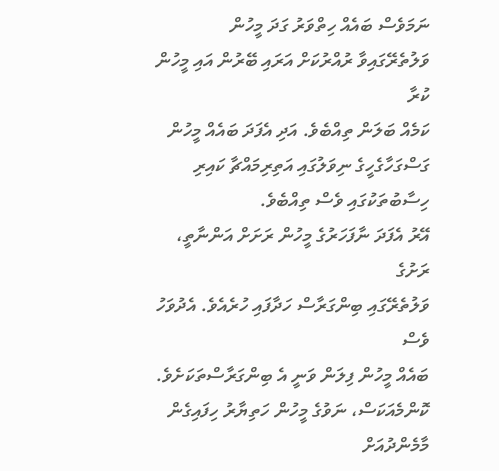ނަމަވެސް ބައެއް ހިތްވަރު ގަދަ މީހުން
ވަލުތެރޭގައިވާ ރުއްރުކަށް އަރައި ބޭރުން އައި މީހުން ކުރާ
ކަމެއް ބަލަން ތިއްބެވެ. އަދި އެފަދަ ބައެއް މީހުން
ގަސްގަހާގެހީގެ ނިވަލުގައި އަތިރިމައްޗާ ކައިރި
ހިސާބުތަކުގައި ވެސް ތިއްބެވެ.
އޭރު އެފަދަ ނާފަހަރުގެ މީހުން ރަށަށް އަންނާތީ، ރަށުގެ
ވަލުތެރޭގައި ބިންގަރާސް ހަދާފައި ހުރެއެވެ. އެދުވަހު ވެސް
ބައެއް މީހުން ފިލަން ވަނީ އެ ބިންގަރާސްތަކަށެވެ.
ކޮންމެއަކަސް، ނަވުގެ މީހުން ހަތިޔާރު ހިފައިގެން
މާމެންދުއަށް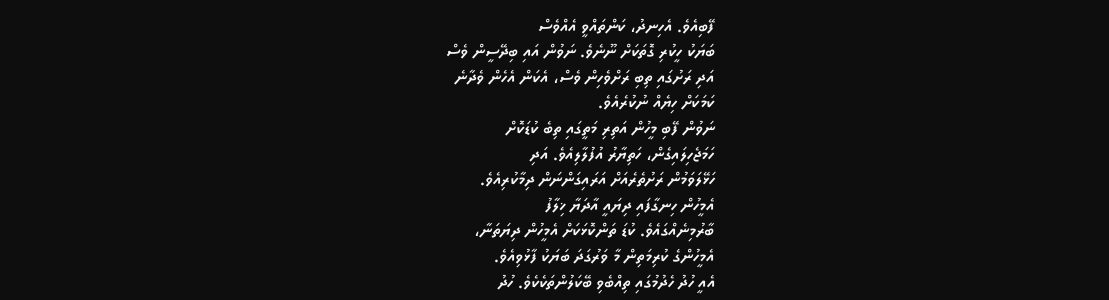ފޭބިއެވެ. އެހިނދު، ކަންތައްވީ އެއްވެސް
ބަޔަކު ހީކުރި ގޮތަކަށް ނޫނެވެ. ނަވުން އައި ބިދޭސީން ވެސް
އަދި ރަށުގައި ތިބި ރަށްވެހިން ވެސް، އެކަން އެހެން ވެދާނެ
ކަމަކަށް ހިޔެއް ނުކުރެއެވެ.
ނަވުން ފޭބި މީހުން އަތިރި މަތީގައި ތިބެ ކުޑަކޮށް
ހަމަޖެހިލައިގެން، ހަތިޔާރު އުފުލާލިއެވެ. އަދި
ހަޅޭލަވަމުން ރަށުތެރެއަށް އަރައިގަންނަން ދިމާކުރިއެވެ.
އެމީހުން ހިނގާފައި ދިޔައީ އާދަޔާ ޚިލާފު
ބާރުމިނެއްގައެވެ. ކުޑަ ތަންކޮޅަކަށް އެމީހުން ދިޔަތަނާ،
އެމީހުންގެ ކުރިމަތިން މާ ވަރުގަދަ ބަޔަކު ފާޅުވިއެވެ.
އެއީ ހުދު ހެދުމުގައި ތިއްބެވި ބޭކަލުންތަކެކެވެ. ހުދު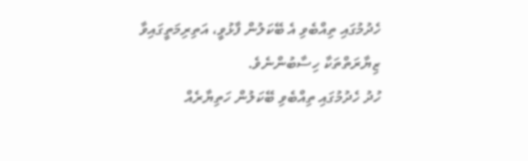ހެދުމުގައި ތިއްބެވި އެ ބޭކަލުން ފާޅުވީ، އަތިރިމަތީގައިވާ
ޒިޔާރަތްތަކާ ހިސާބުންނެވެ.
ހުދު ހެދުމުގައި ތިއްބެވި ބޭކަލުން ހަތިޔާރެއް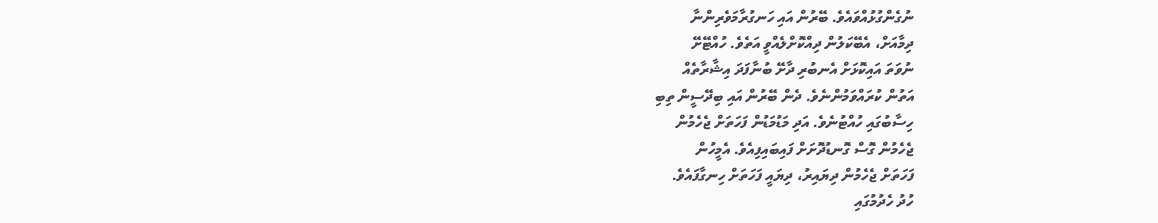ނުގެންގުޅުއްވައެވެ. ބޭރުން އައި ހަނގުރާމަވެރިންނާ
ދިމާއަށް، އެބޭކަލުން ދިއްކޮށްލެއްވީ އަތެވެ. ހުއްޓޭށޭ
ނުވަތަ އައިކޮޅަށް އެނބުރި ދާށޭ ބުނާފަދަ އިޝާރާތެއް
އަތުން ކުރައްވަމުންނެވެ. ދެން ބޭރުން އައި ބިދޭސީން ތިބި
ހިސާބުގައި ހުއްޓުނެވެ. އަދި މަޑުމަޑުން ފަހަތަށް ޖެހެމުން
ޖެހެމުން ގޮސް ގޮނޑުދޮށަށް ފައިބައިފިއެވެ. އެމީހުން
ފަހަތަށް ޖެހެމުން ދިޔައިރު، ދިޔައީ ފަހަތަށް ހިނގާފައެވެ.
ހުދު ހެދުމުގައި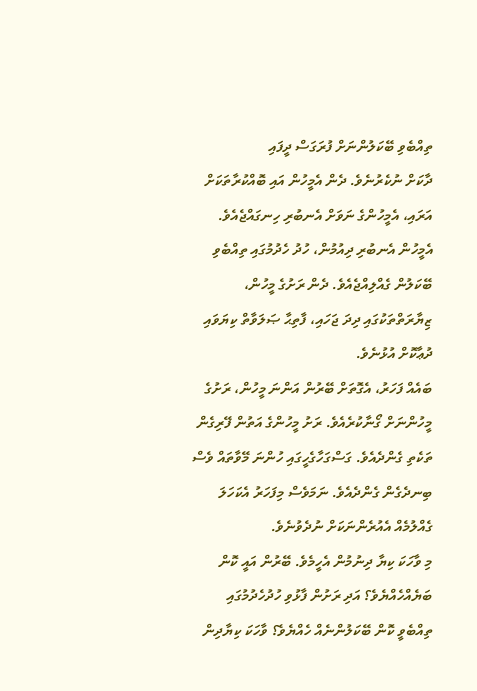ތިއްބެވި ބޭކަލުންނަށް ފުރަގަސް ދީފައި
ދާކަށް ނުކެރުނެވެ. ދެން އެމީހުން އައި ބޮއްކުރާތަކަށް
އަރައި، އެމީހުންގެ ނަވަށް އެނބުރި ހިނގައްޖެއެވެ.
އެމީހުން އެނބުރި ދިއުމުން، ހުދު ހެދުމުގައި ތިއްބެވި
ބޭކަލުން ގެއްލިއްޖެއެވެ. ދެން ރަށުގެ މީހުން،
ޒިޔާރަތްތަކުގައި ދިދަ ޖަހައި، ފާތިޙާ ޞަލަވާތް ކިޔަވައި
ދުޢާކޮށް އުޅުނެވެ.
ބައެއް ފަހަރު، އެގޮތަށް ބޭރުން އަންނަ މީހުން، ރަށުގެ
މީހުންނަށް ގޯނާކުރެއެވެ. ރަށު މީހުންގެ އަތުން ފޭރިގެން
ތަކެތި ގެންދެއެވެ. ގަސްގަހާގެހީގައި ހުންނަ މޭވާތައް ވެސް
ބިނދެގެން ގެންދެއެވެ. ނަމަވެސް މިފަހަރު އެކަހަލަ
ގެއްލުމެއް އެއުރެންނަކަށް ނުދެވުނެވެ.
މި ވާހަކަ ކިޔާ ދިނުމުން އެހީމެވެ. ބޭރުން އައީ ކޮން
ބަޔެއްހެއްޔެވެ؟ އަދި ރަށުން ފާޅުވި ހުދުހެދުމުގައި
ތިއްބެވީ ކޮން ބޭކަލުންނެއް ހެއްޔެވެ؟ ވާހަކަ ކިޔާދިން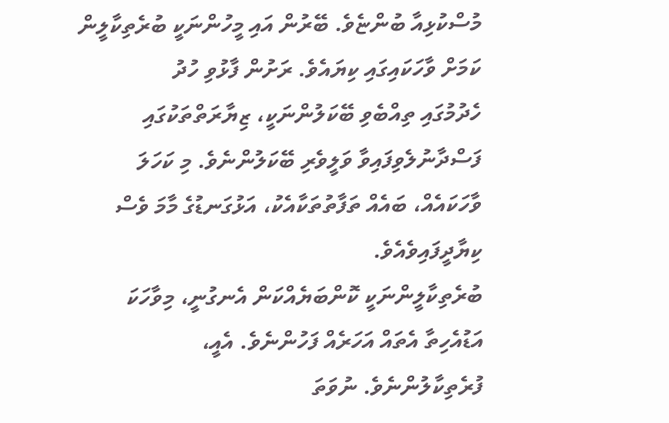މުސްކުޅިއާ ބުންޏެވެ. ބޭރުން އައި މީހުންނަކީ ބުރެތިކާލީން
ކަމަށް ވާހަކައިގައި ކިޔައެވެ. ރަށުން ފާޅުވި ހުދު
ހެދުމުގައި ތިއްބެވި ބޭކަލުންނަކީ، ޒިޔާރަތްތަކުގައި
ފަސްދާނުލެވިފައިވާ ވަލީވެރި ބޭކަލުންނެވެ. މި ކަހަލަ
ވާހަކައެއް، ބައެއް ތަފާތުތަކާއެކު، އަޅުގަނޑުގެ މާމަ ވެސް
ކިޔާދީފައިވެއެވެ.
ބުރެތިކާލީންނަކީ ކޮންބަޔެއްކަން އެނގުނީ، މިވާހަކަ
އަޑުއެހިތާ އެތައް އަހަރެއް ފަހުންނެވެ. އެއީ،
ފުރެތިކާލުންނެވެ. ނުވަތަ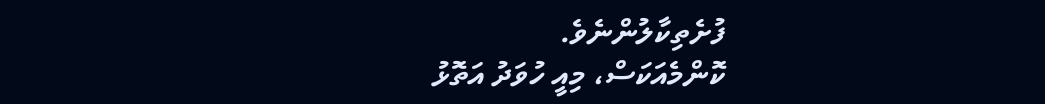ފުށެތިކާލުންނެވެ.
ކޮންމެއަކަސް، މިއީ ހުވަދު އަތޮޅު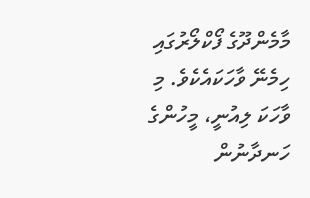މާމެންދޫގެ ފޯކްލޯރުގައި
ހިމެނޭ ވާހަކައެކެވެ. މި ވާހަކަ ލިއުނީ، މީހުންގެ
ހަނދާނުން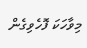މިވާހަކަ ފޮހެވިގެން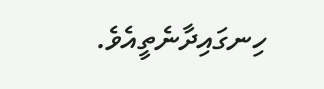ހިނގައިދާނެތީއެވެ.